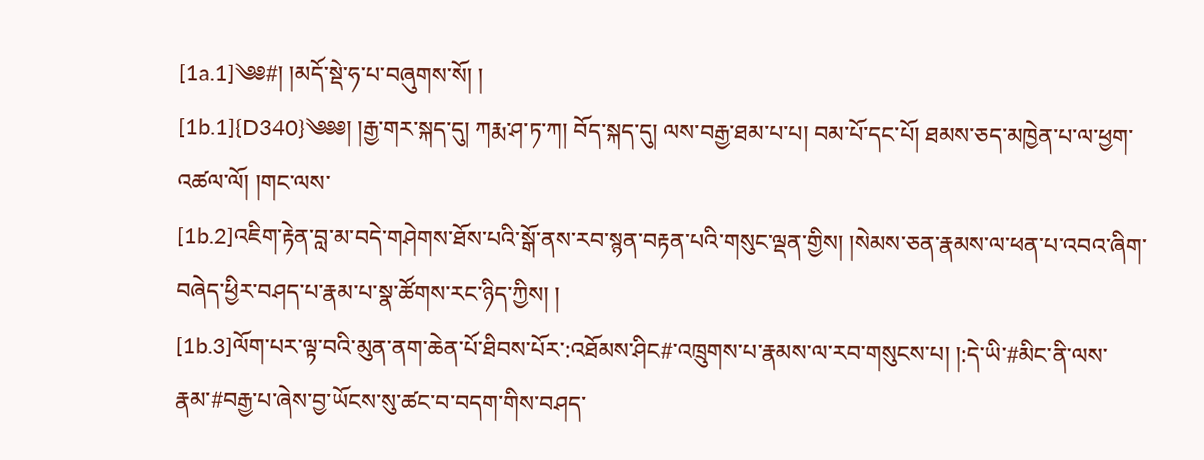[1a.1]༄༅#། །མདོ་སྡེ་ཧ་པ་བཞུགས་སོ། །
[1b.1]{D340}༄༅༅། །རྒྱ་གར་སྐད་དུ། ཀརྨ་ཤ་ཏ་ཀ། བོད་སྐད་དུ། ལས་བརྒྱ་ཐམ་པ་པ། བམ་པོ་དང་པོ། ཐམས་ཅད་མཁྱེན་པ་ལ་ཕྱག་འཚལ་ལོ། །གང་ལས་
[1b.2]འཇིག་རྟེན་བླ་མ་བདེ་གཤེགས་ཐོས་པའི་སྒོ་ནས་རབ་སྙན་བརྟན་པའི་གསུང་ལྡན་གྱིས། །སེམས་ཅན་རྣམས་ལ་ཕན་པ་འབའ་ཞིག་བཞེད་ཕྱིར་བཤད་པ་རྣམ་པ་སྣ་ཚོགས་རང་ཉིད་ཀྱིས། །
[1b.3]ལོག་པར་ལྟ་བའི་མུན་ནག་ཆེན་པོ་ཐིབས་པོར་:འཐོམས་ཤིང#་འཁྲུགས་པ་རྣམས་ལ་རབ་གསུངས་པ། །:དེ་ཡི་#མིང་ནི་ལས་རྣམ་#བརྒྱ་པ་ཞེས་བྱ་ཡོངས་སུ་ཚང་བ་བདག་གིས་བཤད་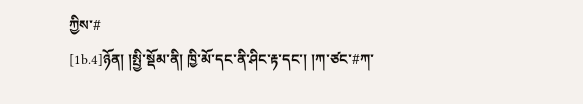ཀྱིས་#
[1b.4]ཉོན། །སྤྱི་སྡོམ་ནི། ཁྱི་མོ་དང་ནི་ཤིང་རྟ་དང་། །ཀ་ཙང་#ཀ་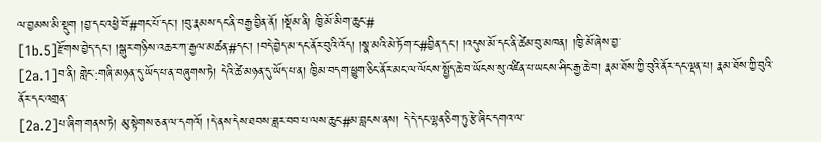ལ་བྱམས་མི་སྡུག །བྱ་དང་འཕྱེ་བོ་#གང་པོ་དང་། །བུ་རྣམས་དང་ནི་བརྒྱ་བྱིན་ནོ། །སྡོམ་ནི། ཁྱི་མོ་མིག་ཆུང་#
[1b.5]རྫོགས་བྱེད་དང་། །སྒུར་གཉིས་འཆར་ཀ་རྒྱལ་མཚན་#དང་། །བདེ་བྱེད་མ་དང་ནོར་བུའི་འོད། །སྣ་མའི་མེ་ཏོག་ང་#བྱིན་དང་། །འདུས་མོ་དང་ནི་ཚེམ་བུ་མཁན། །ཁྱི་མོ་ཞེས་བྱ་
[2a.1]བ་ནི། གླེང་:གཞི་མཉན་དུ་ཡོད་པ་ན་བཞུགས་ཏེ། དེའི་ཚེ་མཉན་དུ་ཡོད་པ་ན། ཁྱིམ་བདག་ཕྱུག་ཅིང་ནོར་མང་ལ་ལོངས་སྤྱོད་ཆེ་བ་ཡོངས་སུ་འཛིན་པ་ཡངས་ཤིང་རྒྱ་ཆེ་བ། རྣམ་ཐོས་ཀྱི་བུའི་ནོར་དང་ལྡན་པ། རྣམ་ཐོས་ཀྱི་བུའི་ནོར་དང་འགྲན་
[2a.2]པ་ཞིག་གནས་ཏེ། མུ་སྟེགས་ཅན་ལ་དགའོ། །དེ་ནས་དེས་ཐབས་ཟླར་བབ་པ་ལས་ཆུང་#མ་བླངས་ནས། དེ་དེ་དང་ལྷན་ཅིག་ཏུ་རྩེ་ཞིང་དགའ་ལ་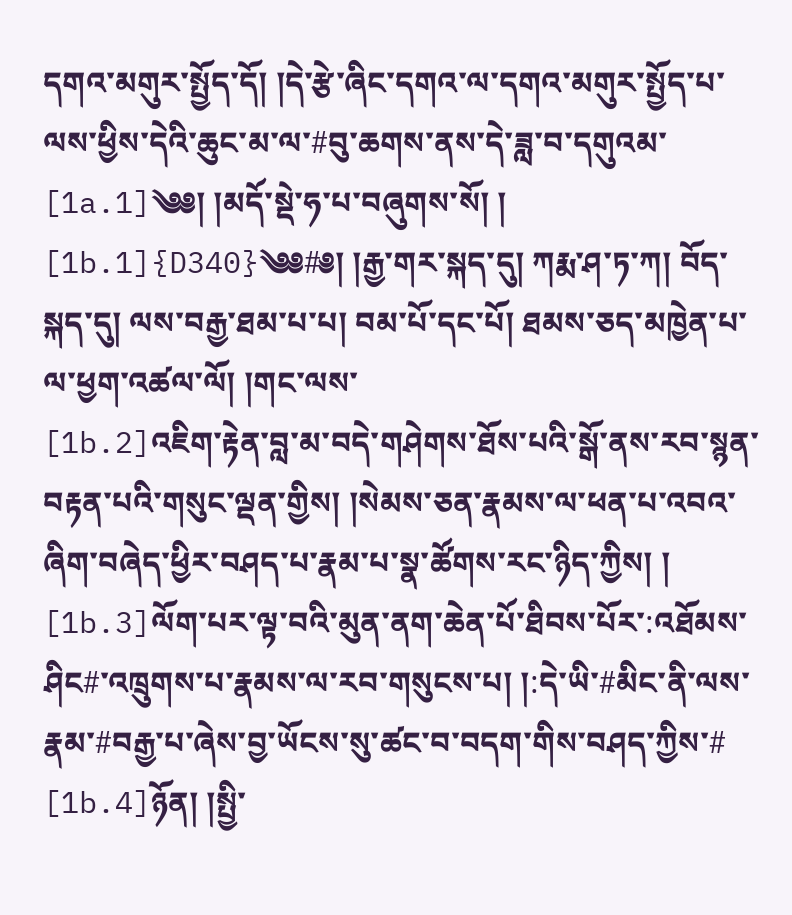དགའ་མགུར་སྤྱོད་དོ། །དེ་རྩེ་ཞིང་དགའ་ལ་དགའ་མགུར་སྤྱོད་པ་ལས་ཕྱིས་དེའི་ཆུང་མ་ལ་#བུ་ཆགས་ནས་དེ་ཟླ་བ་དགུའམ་
[1a.1]༄༅། །མདོ་སྡེ་ཧ་པ་བཞུགས་སོ། །
[1b.1]{D340}༄༅#༅། །རྒྱ་གར་སྐད་དུ། ཀརྨ་ཤ་ཏ་ཀ། བོད་སྐད་དུ། ལས་བརྒྱ་ཐམ་པ་པ། བམ་པོ་དང་པོ། ཐམས་ཅད་མཁྱེན་པ་ལ་ཕྱག་འཚལ་ལོ། །གང་ལས་
[1b.2]འཇིག་རྟེན་བླ་མ་བདེ་གཤེགས་ཐོས་པའི་སྒོ་ནས་རབ་སྙན་བརྟན་པའི་གསུང་ལྡན་གྱིས། །སེམས་ཅན་རྣམས་ལ་ཕན་པ་འབའ་ཞིག་བཞེད་ཕྱིར་བཤད་པ་རྣམ་པ་སྣ་ཚོགས་རང་ཉིད་ཀྱིས། །
[1b.3]ལོག་པར་ལྟ་བའི་མུན་ནག་ཆེན་པོ་ཐིབས་པོར་:འཐོམས་ཤིང#་འཁྲུགས་པ་རྣམས་ལ་རབ་གསུངས་པ། །:དེ་ཡི་#མིང་ནི་ལས་རྣམ་#བརྒྱ་པ་ཞེས་བྱ་ཡོངས་སུ་ཚང་བ་བདག་གིས་བཤད་ཀྱིས་#
[1b.4]ཉོན། །སྤྱི་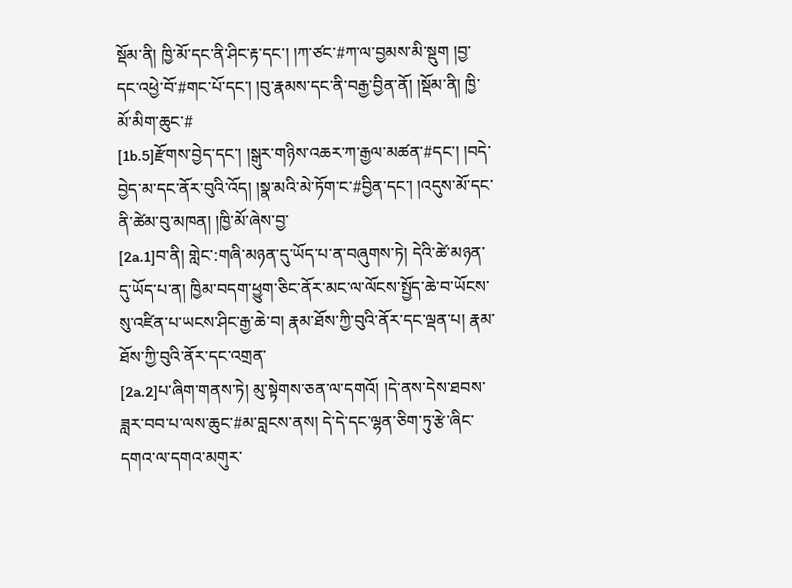སྡོམ་ནི། ཁྱི་མོ་དང་ནི་ཤིང་རྟ་དང་། །ཀ་ཙང་#ཀ་ལ་བྱམས་མི་སྡུག །བྱ་དང་འཕྱེ་བོ་#གང་པོ་དང་། །བུ་རྣམས་དང་ནི་བརྒྱ་བྱིན་ནོ། །སྡོམ་ནི། ཁྱི་མོ་མིག་ཆུང་#
[1b.5]རྫོགས་བྱེད་དང་། །སྒུར་གཉིས་འཆར་ཀ་རྒྱལ་མཚན་#དང་། །བདེ་བྱེད་མ་དང་ནོར་བུའི་འོད། །སྣ་མའི་མེ་ཏོག་ང་#བྱིན་དང་། །འདུས་མོ་དང་ནི་ཚེམ་བུ་མཁན། །ཁྱི་མོ་ཞེས་བྱ་
[2a.1]བ་ནི། གླེང་:གཞི་མཉན་དུ་ཡོད་པ་ན་བཞུགས་ཏེ། དེའི་ཚེ་མཉན་དུ་ཡོད་པ་ན། ཁྱིམ་བདག་ཕྱུག་ཅིང་ནོར་མང་ལ་ལོངས་སྤྱོད་ཆེ་བ་ཡོངས་སུ་འཛིན་པ་ཡངས་ཤིང་རྒྱ་ཆེ་བ། རྣམ་ཐོས་ཀྱི་བུའི་ནོར་དང་ལྡན་པ། རྣམ་ཐོས་ཀྱི་བུའི་ནོར་དང་འགྲན་
[2a.2]པ་ཞིག་གནས་ཏེ། མུ་སྟེགས་ཅན་ལ་དགའོ། །དེ་ནས་དེས་ཐབས་ཟླར་བབ་པ་ལས་ཆུང་#མ་བླངས་ནས། དེ་དེ་དང་ལྷན་ཅིག་ཏུ་རྩེ་ཞིང་དགའ་ལ་དགའ་མགུར་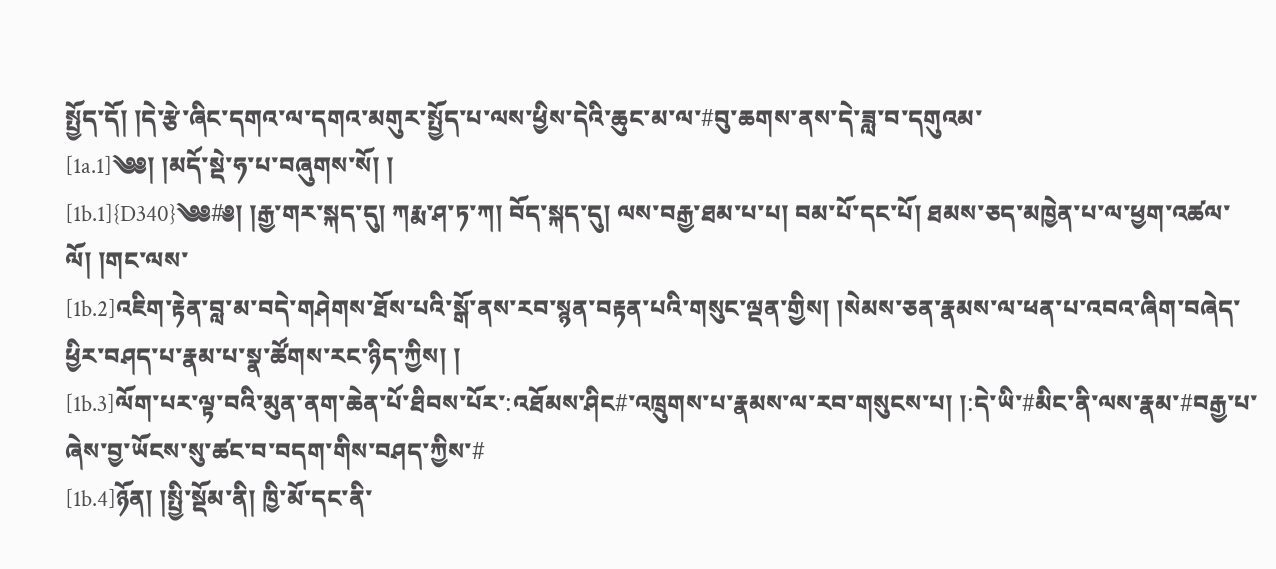སྤྱོད་དོ། །དེ་རྩེ་ཞིང་དགའ་ལ་དགའ་མགུར་སྤྱོད་པ་ལས་ཕྱིས་དེའི་ཆུང་མ་ལ་#བུ་ཆགས་ནས་དེ་ཟླ་བ་དགུའམ་
[1a.1]༄༅། །མདོ་སྡེ་ཧ་པ་བཞུགས་སོ། །
[1b.1]{D340}༄༅#༅། །རྒྱ་གར་སྐད་དུ། ཀརྨ་ཤ་ཏ་ཀ། བོད་སྐད་དུ། ལས་བརྒྱ་ཐམ་པ་པ། བམ་པོ་དང་པོ། ཐམས་ཅད་མཁྱེན་པ་ལ་ཕྱག་འཚལ་ལོ། །གང་ལས་
[1b.2]འཇིག་རྟེན་བླ་མ་བདེ་གཤེགས་ཐོས་པའི་སྒོ་ནས་རབ་སྙན་བརྟན་པའི་གསུང་ལྡན་གྱིས། །སེམས་ཅན་རྣམས་ལ་ཕན་པ་འབའ་ཞིག་བཞེད་ཕྱིར་བཤད་པ་རྣམ་པ་སྣ་ཚོགས་རང་ཉིད་ཀྱིས། །
[1b.3]ལོག་པར་ལྟ་བའི་མུན་ནག་ཆེན་པོ་ཐིབས་པོར་:འཐོམས་ཤིང#་འཁྲུགས་པ་རྣམས་ལ་རབ་གསུངས་པ། །:དེ་ཡི་#མིང་ནི་ལས་རྣམ་#བརྒྱ་པ་ཞེས་བྱ་ཡོངས་སུ་ཚང་བ་བདག་གིས་བཤད་ཀྱིས་#
[1b.4]ཉོན། །སྤྱི་སྡོམ་ནི། ཁྱི་མོ་དང་ནི་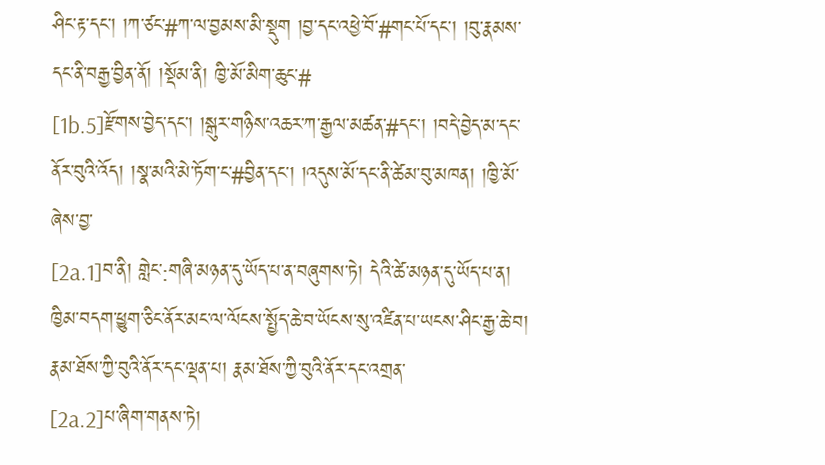ཤིང་རྟ་དང་། །ཀ་ཙང་#ཀ་ལ་བྱམས་མི་སྡུག །བྱ་དང་འཕྱེ་བོ་#གང་པོ་དང་། །བུ་རྣམས་དང་ནི་བརྒྱ་བྱིན་ནོ། །སྡོམ་ནི། ཁྱི་མོ་མིག་ཆུང་#
[1b.5]རྫོགས་བྱེད་དང་། །སྒུར་གཉིས་འཆར་ཀ་རྒྱལ་མཚན་#དང་། །བདེ་བྱེད་མ་དང་ནོར་བུའི་འོད། །སྣ་མའི་མེ་ཏོག་ང་#བྱིན་དང་། །འདུས་མོ་དང་ནི་ཚེམ་བུ་མཁན། །ཁྱི་མོ་ཞེས་བྱ་
[2a.1]བ་ནི། གླེང་:གཞི་མཉན་དུ་ཡོད་པ་ན་བཞུགས་ཏེ། དེའི་ཚེ་མཉན་དུ་ཡོད་པ་ན། ཁྱིམ་བདག་ཕྱུག་ཅིང་ནོར་མང་ལ་ལོངས་སྤྱོད་ཆེ་བ་ཡོངས་སུ་འཛིན་པ་ཡངས་ཤིང་རྒྱ་ཆེ་བ། རྣམ་ཐོས་ཀྱི་བུའི་ནོར་དང་ལྡན་པ། རྣམ་ཐོས་ཀྱི་བུའི་ནོར་དང་འགྲན་
[2a.2]པ་ཞིག་གནས་ཏེ།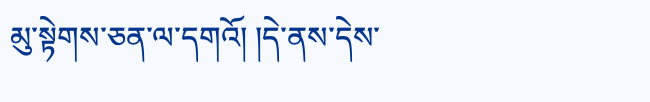མུ་སྟེགས་ཅན་ལ་དགའོ། །དེ་ནས་དེས་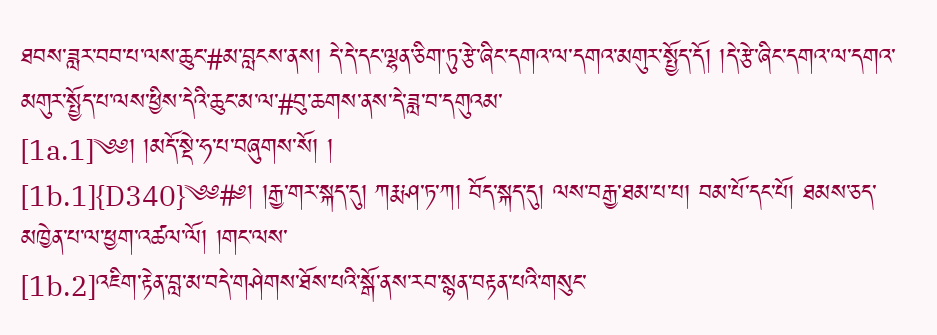ཐབས་ཟླར་བབ་པ་ལས་ཆུང་#མ་བླངས་ནས། དེ་དེ་དང་ལྷན་ཅིག་ཏུ་རྩེ་ཞིང་དགའ་ལ་དགའ་མགུར་སྤྱོད་དོ། །དེ་རྩེ་ཞིང་དགའ་ལ་དགའ་མགུར་སྤྱོད་པ་ལས་ཕྱིས་དེའི་ཆུང་མ་ལ་#བུ་ཆགས་ནས་དེ་ཟླ་བ་དགུའམ་
[1a.1]༄༅། །མདོ་སྡེ་ཧ་པ་བཞུགས་སོ། །
[1b.1]{D340}༄༅#༅། །རྒྱ་གར་སྐད་དུ། ཀརྨ་ཤ་ཏ་ཀ། བོད་སྐད་དུ། ལས་བརྒྱ་ཐམ་པ་པ། བམ་པོ་དང་པོ། ཐམས་ཅད་མཁྱེན་པ་ལ་ཕྱག་འཚལ་ལོ། །གང་ལས་
[1b.2]འཇིག་རྟེན་བླ་མ་བདེ་གཤེགས་ཐོས་པའི་སྒོ་ནས་རབ་སྙན་བརྟན་པའི་གསུང་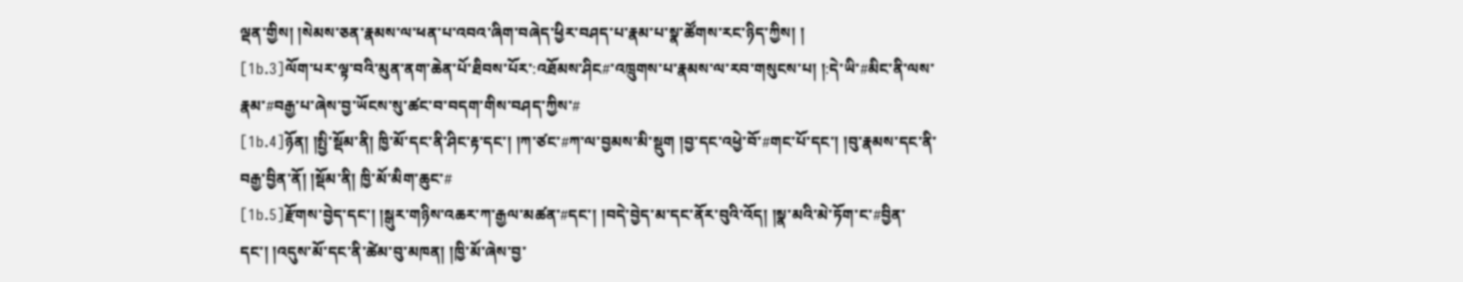ལྡན་གྱིས། །སེམས་ཅན་རྣམས་ལ་ཕན་པ་འབའ་ཞིག་བཞེད་ཕྱིར་བཤད་པ་རྣམ་པ་སྣ་ཚོགས་རང་ཉིད་ཀྱིས། །
[1b.3]ལོག་པར་ལྟ་བའི་མུན་ནག་ཆེན་པོ་ཐིབས་པོར་:འཐོམས་ཤིང#་འཁྲུགས་པ་རྣམས་ལ་རབ་གསུངས་པ། །:དེ་ཡི་#མིང་ནི་ལས་རྣམ་#བརྒྱ་པ་ཞེས་བྱ་ཡོངས་སུ་ཚང་བ་བདག་གིས་བཤད་ཀྱིས་#
[1b.4]ཉོན། །སྤྱི་སྡོམ་ནི། ཁྱི་མོ་དང་ནི་ཤིང་རྟ་དང་། །ཀ་ཙང་#ཀ་ལ་བྱམས་མི་སྡུག །བྱ་དང་འཕྱེ་བོ་#གང་པོ་དང་། །བུ་རྣམས་དང་ནི་བརྒྱ་བྱིན་ནོ། །སྡོམ་ནི། ཁྱི་མོ་མིག་ཆུང་#
[1b.5]རྫོགས་བྱེད་དང་། །སྒུར་གཉིས་འཆར་ཀ་རྒྱལ་མཚན་#དང་། །བདེ་བྱེད་མ་དང་ནོར་བུའི་འོད། །སྣ་མའི་མེ་ཏོག་ང་#བྱིན་དང་། །འདུས་མོ་དང་ནི་ཚེམ་བུ་མཁན། །ཁྱི་མོ་ཞེས་བྱ་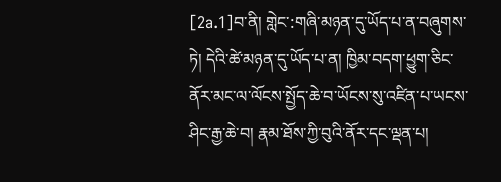[2a.1]བ་ནི། གླེང་:གཞི་མཉན་དུ་ཡོད་པ་ན་བཞུགས་ཏེ། དེའི་ཚེ་མཉན་དུ་ཡོད་པ་ན། ཁྱིམ་བདག་ཕྱུག་ཅིང་ནོར་མང་ལ་ལོངས་སྤྱོད་ཆེ་བ་ཡོངས་སུ་འཛིན་པ་ཡངས་ཤིང་རྒྱ་ཆེ་བ། རྣམ་ཐོས་ཀྱི་བུའི་ནོར་དང་ལྡན་པ།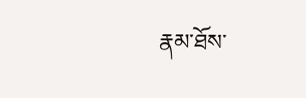རྣམ་ཐོས་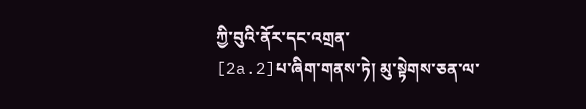ཀྱི་བུའི་ནོར་དང་འགྲན་
[2a.2]པ་ཞིག་གནས་ཏེ། མུ་སྟེགས་ཅན་ལ་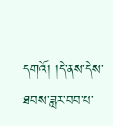དགའོ། །དེ་ནས་དེས་ཐབས་ཟླར་བབ་པ་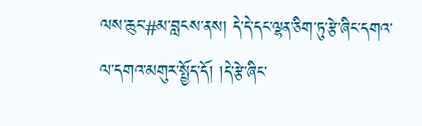ལས་ཆུང་#མ་བླངས་ནས། དེ་དེ་དང་ལྷན་ཅིག་ཏུ་རྩེ་ཞིང་དགའ་ལ་དགའ་མགུར་སྤྱོད་དོ། །དེ་རྩེ་ཞིང་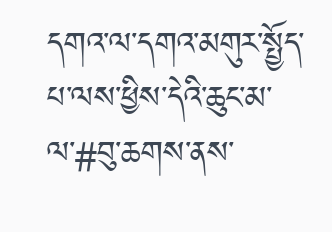དགའ་ལ་དགའ་མགུར་སྤྱོད་པ་ལས་ཕྱིས་དེའི་ཆུང་མ་ལ་#བུ་ཆགས་ནས་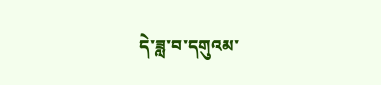དེ་ཟླ་བ་དགུའམ་